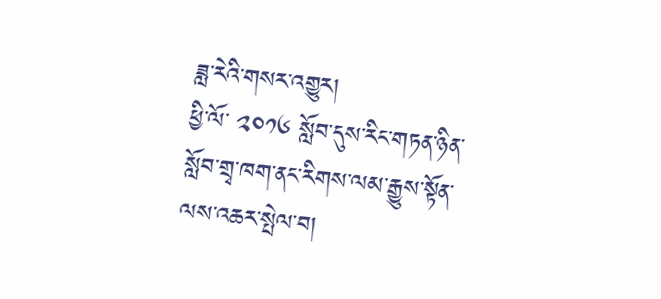ཟླ་རེའི་གསར་འགྱུར།
ཕྱི་ལོ་ ༢༠༡༦ སློབ་དུས་རིང་གཏན་ཉིན་སློབ་གྲྭ་ཁག་ནང་རིགས་ལམ་རྒྱུས་སྟོན་ལས་འཆར་སྤེལ་བ།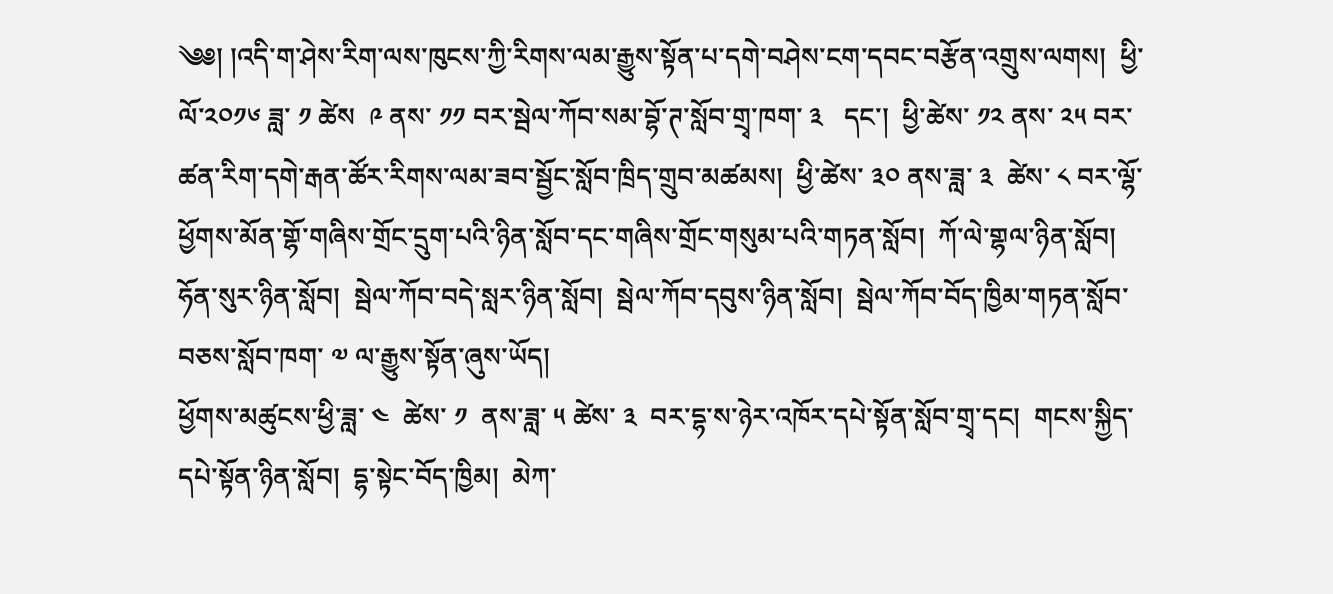༄༅། །འདི་ག་ཤེས་རིག་ལས་ཁུངས་ཀྱི་རིགས་ལམ་རྒྱུས་སྟོན་པ་དགེ་བཤེས་ངག་དབང་བརྩོན་འགྲུས་ལགས།  ཕྱི་ལོ་༢༠༡༦ ཟླ་ ༡ ཚེས  ༩ ནས་ ༡༡ བར་སྦེལ་ཀོབ་སམ་བྷོ་ཊ་སློབ་གྲྭ་ཁག་ ༣   དང་།  ཕྱི་ཚེས་ ༡༢ ནས་ ༢༥ བར་ཚན་རིག་དགེ་རྒན་ཚོར་རིགས་ལམ་ཟབ་སྦྱོང་སློབ་ཁྲིད་གྲུབ་མཚམས།  ཕྱི་ཚེས་ ༣༠ ནས་ཟླ་ ༣  ཚེས་ ༨ བར་ལྷོ་ཕྱོགས་མོན་གྷོ་གཞིས་གྲོང་དྲུག་པའི་ཉིན་སློབ་དང་གཞིས་གྲོང་གསུམ་པའི་གཏན་སློབ།  ཀོ་ལེ་གྷལ་ཉིན་སློབ།  ཧོན་སུར་ཉིན་སློབ།  སྦེལ་ཀོབ་བདེ་སླར་ཉིན་སློབ།  སྦེལ་ཀོབ་དབུས་ཉིན་སློབ།  སྦེལ་ཀོབ་བོད་ཁྱིམ་གཏན་སློབ་བཅས་སློབ་ཁག་ ༧ ལ་རྒྱུས་སྟོན་ཞུས་ཡོད།
ཕྱོགས་མཚུངས་ཕྱི་ཟླ་ ༤  ཚེས་ ༡  ནས་ཟླ་ ༥ ཚེས་ ༣  བར་དྷ་ས་ཉེར་འཁོར་དཔེ་སྟོན་སློབ་གྲྭ་དང།  གངས་སྐྱིད་དཔེ་སྟོན་ཉིན་སློབ།  དྷ་སྟེང་བོད་ཁྱིམ།  མེཀ་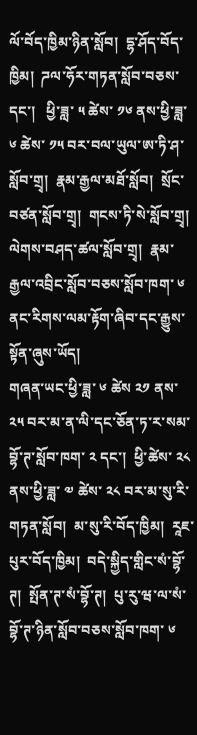ལོ་བོད་ཁྱིམ་ཉིན་སློབ།  དྷ་ཤོད་བོད་ཁྱིམ།  ཌལ་ཧོར་གཏན་སློབ་བཅས་དང་།   ཕྱི་ཟླ་ ༥ ཚེས་ ༡༦ ནས་ཕྱི་ཟླ་ ༦ ཚེས་ ༡༥ བར་བལ་ཡུལ་ཨ་ཏི་ཤ་སློབ་གྲྭ།  རྣམ་རྒྱལ་མཐོ་སློབ།  སྲོང་བཙན་སློབ་གྲྭ།  གངས་ཏི་སེ་སློབ་གྲྭ།  ལེགས་བཤད་ཚལ་སློབ་གྲྭ།  རྣམ་རྒྱལ་འབྲིང་སློབ་བཅས་སློབ་ཁག་ ༦  ནང་རིགས་ལམ་རྟོག་ཞིབ་དང་རྒྱུས་སྟོན་ཞུས་ཡོད།
གཞན་ཡང་ཕྱི་ཟླ་ ༦ ཚེས ༢༡ ནས་ ༢༥ བར་མ་ན་ལི་དང་ཅོན་ཏ་ར་སམ་བྷོ་ཊ་སློབ་ཁག་ ༢ དང་།  ཕྱི་ཚེས་ ༢༨ ནས་ཕྱི་ཟླ་ ༧ ཚེས་ ༢༨ བར་མ་སུ་རི་གཏན་སློབ།  མ་སུ་རི་བོད་ཁྱིམ།  རཱཇ་པུར་བོད་ཁྱིམ།  བདེ་སྐྱིད་གླིང་སཾ་བྷོ་ཊ།  སྤོན་ཊ་སཾ་བྷོ་ཊ།  པུ་རུ་ཝ་ལ་སཾ་བྷོ་ཊ་ཉིན་སློབ་བཅས་སློབ་ཁག་ ༦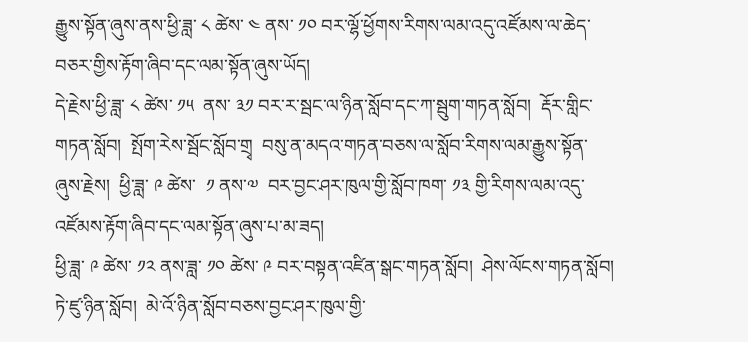རྒྱུས་སྟོན་ཞུས་ནས་ཕྱི་ཟླ་ ༨ ཚེས་ ༤ ནས་ ༡༠ བར་ལྷོ་ཕྱོགས་རིགས་ལམ་འདུ་འཛོམས་ལ་ཆེད་བཅར་གྱིས་རྟོག་ཞིབ་དང་ལམ་སྟོན་ཞུས་ཡོད།
དེ་རྗེས་ཕྱི་ཟླ་ ༨ ཚེས་ ༡༥  ནས་ ༣༡ བར་ར་སྦང་ལ་ཉིན་སློབ་དང་ཀ་སྦུག་གཏན་སློབ།  རྡོར་གླིང་གཏན་སློབ།  སྤོག་རེས་སྦོང་སློབ་གྲྭ  བསུ་ན་མདའ་གཏན་བཅས་ལ་སློབ་རིགས་ལམ་རྒྱུས་སྟོན་ཞུས་རྗེས།  ཕྱི་ཟླ་ ༩ ཚེས་  ༡ ནས་༧  བར་བྱང་ཤར་ཁུལ་གྱི་སློབ་ཁག་ ༡༣ གྱི་རིགས་ལམ་འདུ་འཛོམས་རྟོག་ཞིབ་དང་ལམ་སྟོན་ཞུས་པ་མ་ཟད།
ཕྱི་ཟླ་ ༩ ཚེས་ ༡༢ ནས་ཟླ་ ༡༠ ཚེས་ ༩ བར་བསྟན་འཛིན་སྒང་གཏན་སློབ།  ཤེས་ལོངས་གཏན་སློབ།  ཏེ་ཛུ་ཉིན་སློབ།  མེ་འོ་ཉིན་སློབ་བཅས་བྱང་ཤར་ཁུལ་གྱི་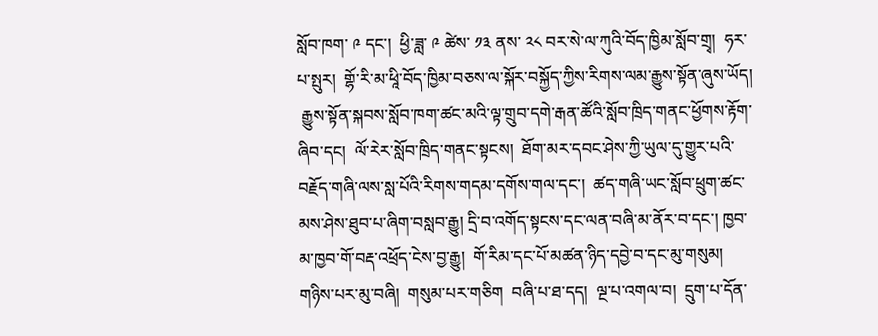སློབ་ཁག་ ༩ དང་།  ཕྱི་ཟླ་ ༩ ཚེས་ ༡༣ ནས་ ༢༨ བར་སེ་ལ་ཀུའི་བོད་ཁྱིམ་སློབ་གྲྭ།  ཧར་པ་སྤུར།  གྷོ་རི་མ་ཕཱི་བོད་ཁྱིམ་བཅས་ལ་སྐོར་བསྐྱོད་ཀྱིས་རིགས་ལམ་རྒྱུས་སྟོན་ཞུས་ཡོད།
 རྒྱུས་སྟོན་སྐབས་སློབ་ཁག་ཚང་མའི་ལྟ་གྲུབ་དགེ་རྒན་ཚོའི་སློབ་ཁྲིད་གནང་ཕྱོགས་རྟོག་ཞིབ་དང།  ལོ་རེར་སློབ་ཁྲིད་གནང་སྟངས།  ཐོག་མར་དབང་ཤེས་ཀྱི་ཡུལ་དུ་གྱུར་པའི་བརྗོད་གཞི་ལས་སླ་པོའི་རིགས་གདམ་དགོས་གལ་དང་།  ཚད་གཞི་ཡང་སློབ་ཕྲུག་ཚང་མས་ཤེས་ཐུབ་པ་ཞིག་བསླབ་རྒྱུ། དྲི་བ་འགོད་སྟངས་དང་ལན་བཞི་མ་ནོར་བ་དང་། ཁྱབ་མ་ཁྱབ་གོ་བརྡ་འཕྲོད་ངེས་བྱ་རྒྱུ།  གོ་རིམ་དང་པོ་མཚན་ཉིད་དབྱེ་བ་དང་མུ་གསུམ།  གཉིས་པར་མུ་བཞི།  གསུམ་པར་གཅིག  བཞི་པ་ཐ་དད།  ལྔ་པ་འགལ་བ།  དྲུག་པ་དོན་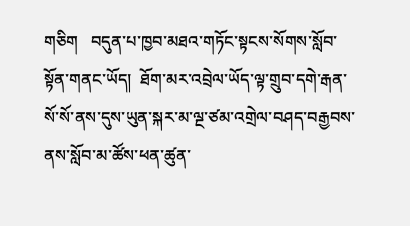གཅིག   བདུན་པ་ཁྱབ་མཐའ་གཏོང་སྟངས་སོགས་སློབ་སྟོན་གནང་ཡོད།  ཐོག་མར་འབྲེལ་ཡོད་ལྟ་གྲུབ་དགེ་རྒན་སོ་སོ་ནས་དུས་ཡུན་སྐར་མ་ལྔ་ཙམ་འགྲེལ་བཤད་བརྒྱབས་ནས་སློབ་མ་ཚོས་ཕན་ཚུན་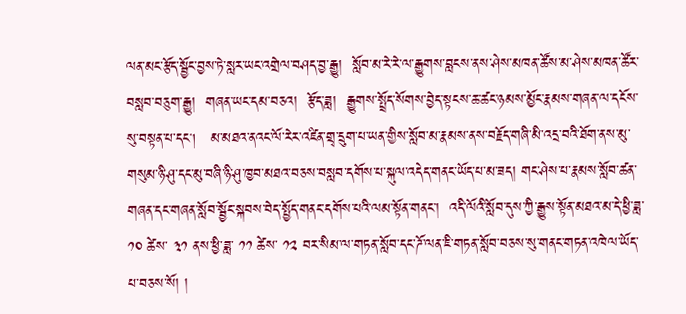ལན་མང་རྩོད་སྦྱོང་བྱས་ཏེ་སླར་ཡང་འགྲེལ་བཤད་བྱ་རྒྱུ།  སློབ་མ་རེ་རེ་ལ་རྒྱུགས་བླངས་ནས་ཤེས་མཁན་ཚོས་མ་ཤེས་མཁན་ཚོར་བསླབ་བཅུག་རྒྱུ།  གཞན་ཡང་དམ་བཅའ།  རྩོད་ཟླ།  རྒྱུགས་སྤྲོད་སོགས་བྱེད་སྟངས་ཆ་ཚང་ཉམས་མྱོང་རྣམས་གཞན་ལ་དངོས་སུ་བསྟན་པ་དང།   མ་མཐའ་ནའང་ལོ་རེར་འཛིན་གྲྭ་དྲུག་པ་ཡན་གྱིས་སློབ་མ་རྣམས་ནས་བརྗོད་གཞི་མི་འདྲ་བའི་ཐོག་ནས་མུ་གསུམ་ཉི་ཤུ་དང་མུ་བཞི་ཉི་ཤུ་ཁྱབ་མཐའ་བཅས་བསླབ་དགོས་པ་སྐུལ་འདེད་གནང་ཡོད་པ་མ་ཟད། གང་ཤེས་པ་རྣམས་སློབ་ཚན་གཞན་དང་གཞན་སློབ་སྦྱོང་སྐབས་བེད་སྤྱོད་གནང་དགོས་པའི་ལམ་སྟོན་གནང་།  འདི་ལོའི་སློབ་དུས་ཀྱི་རྒྱུས་སྟོན་མཐའ་མ་དེ་ཕྱི་ཟླ་ ༡༠ ཚེས་ ༣༡ ནས་ཕྱི་ཟླ་ ༡༡ ཚེས་ ༡༢ བར་སིམ་ལ་གཏན་སློབ་དང་ཌོ་ལན་ཇི་གཏན་སློབ་བཅས་སུ་གནང་གཏན་འཁེལ་ཡོད་པ་བཅས་སོ། །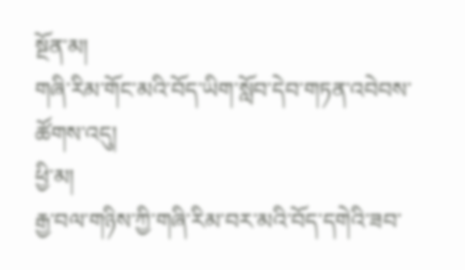སྔོན་མ།
གཞི་རིམ་གོང་མའི་བོད་ཡིག་སློབ་དེབ་གཏན་འབེབས་ཚོགས་འདུ།
ཕྱི་མ།
རྒྱ་བལ་གཉིས་ཀྱི་གཞི་རིམ་བར་མའི་བོད་དགེའི་ཟབ་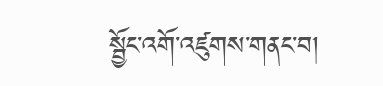སྦྱོང་འགོ་འཛུགས་གནང་བ།